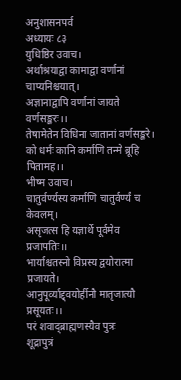अनुशासनपर्व
अध्यायः ८३
युधिष्ठिर उवाच।
अर्थाश्रयाद्वा कामाद्वा वर्णानां चाप्यनिश्चयात्।
अज्ञानाद्वापि वर्णानां जायते वर्णसङ्करः।।
तेषामेतेन विधिना जातानां वर्णसङ्करे।
को धर्मः कानि कर्माणि तन्मे ब्रूहि पितामह।।
भीष्म उवाच।
चातुर्वर्ण्यस्य कर्माणि चातुर्वर्ण्यं च केवलम्।
असृजत्स हि यज्ञार्थे पूर्वमेव प्रजापतिः।।
भार्याश्चतस्नो विप्रस्य द्वयोरात्मा प्रजायते।
आनुपूर्व्याद्द्वयोर्हीनौ मातृजात्यौ प्रसूयतः।।
परं शवाद्ब्राह्मणस्यैव पुत्रः
शूद्रापुत्रं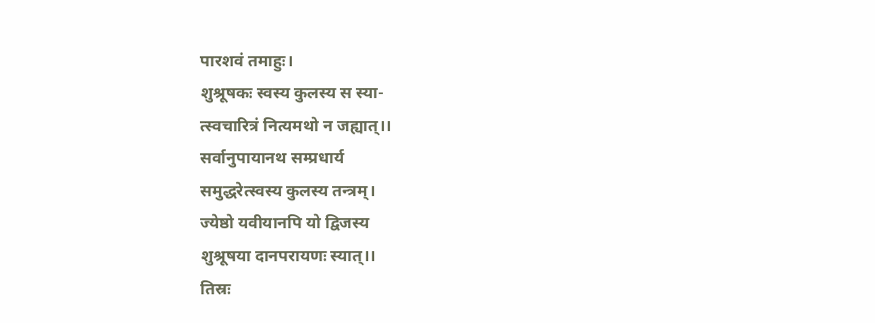पारशवं तमाहुः।
शुश्रूषकः स्वस्य कुलस्य स स्या-
त्स्वचारित्रं नित्यमथो न जह्यात्।।
सर्वानुपायानथ सम्प्रधार्य
समुद्धरेत्स्वस्य कुलस्य तन्त्रम्।
ज्येष्ठो यवीयानपि यो द्विजस्य
शुश्रूषया दानपरायणः स्यात्।।
तिस्रः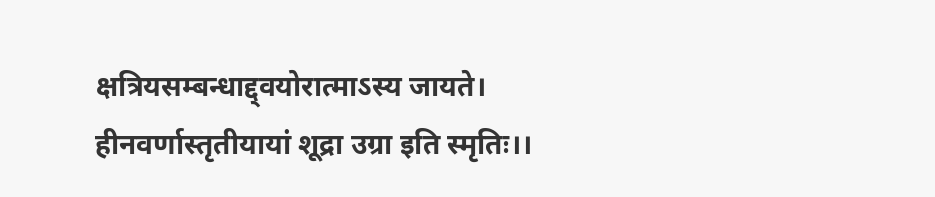क्षत्रियसम्बन्धाद्द्वयोरात्माऽस्य जायते।
हीनवर्णास्तृतीयायां शूद्रा उग्रा इति स्मृतिः।।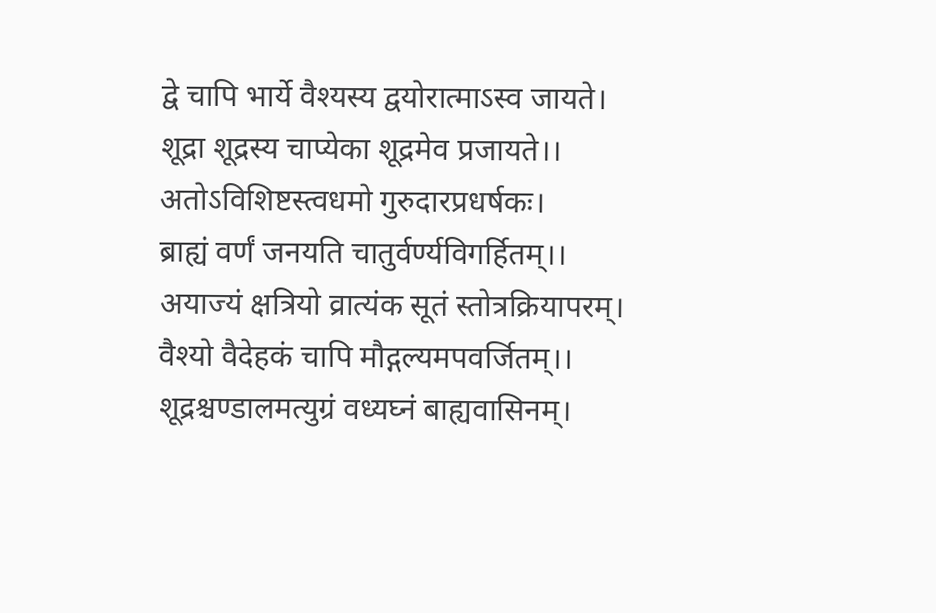द्वे चापि भार्ये वैश्यस्य द्वयोरात्माऽस्व जायते।
शूद्रा शूद्रस्य चाप्येका शूद्रमेव प्रजायते।।
अतोऽविशिष्टस्त्वधमो गुरुदारप्रधर्षकः।
ब्राह्यं वर्णं जनयति चातुर्वर्ण्यविगर्हितम्।।
अयाज्यं क्षत्रियो व्रात्यंक सूतं स्तोत्रक्रियापरम्।
वैश्यो वैदेहकं चापि मौद्गल्यमपवर्जितम्।।
शूद्रश्चण्डालमत्युग्रं वध्यघ्नं बाह्यवासिनम्।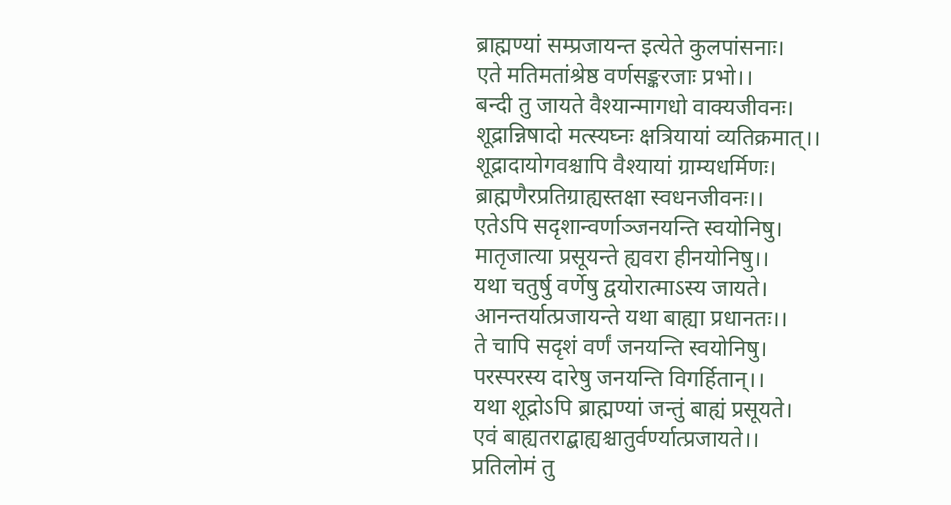ब्राह्मण्यां सम्प्रजायन्त इत्येते कुलपांसनाः।
एते मतिमतांश्रेष्ठ वर्णसङ्करजाः प्रभो।।
बन्दी तु जायते वैश्यान्मागधो वाक्यजीवनः।
शूद्रान्निषादो मत्स्यघ्नः क्षत्रियायां व्यतिक्रमात्।।
शूद्रादायोगवश्चापि वैश्यायां ग्राम्यधर्मिणः।
ब्राह्मणैरप्रतिग्राह्यस्तक्षा स्वधनजीवनः।।
एतेऽपि सदृशान्वर्णाञ्जनयन्ति स्वयोनिषु।
मातृजात्या प्रसूयन्ते ह्यवरा हीनयोनिषु।।
यथा चतुर्षु वर्णेषु द्वयोरात्माऽस्य जायते।
आनन्तर्यात्प्रजायन्ते यथा बाह्या प्रधानतः।।
ते चापि सदृशं वर्णं जनयन्ति स्वयोनिषु।
परस्परस्य दारेषु जनयन्ति विगर्हितान्।।
यथा शूद्रोऽपि ब्राह्मण्यां जन्तुं बाह्यं प्रसूयते।
एवं बाह्यतराद्बाह्यश्चातुर्वर्ण्यात्प्रजायते।।
प्रतिलोमं तु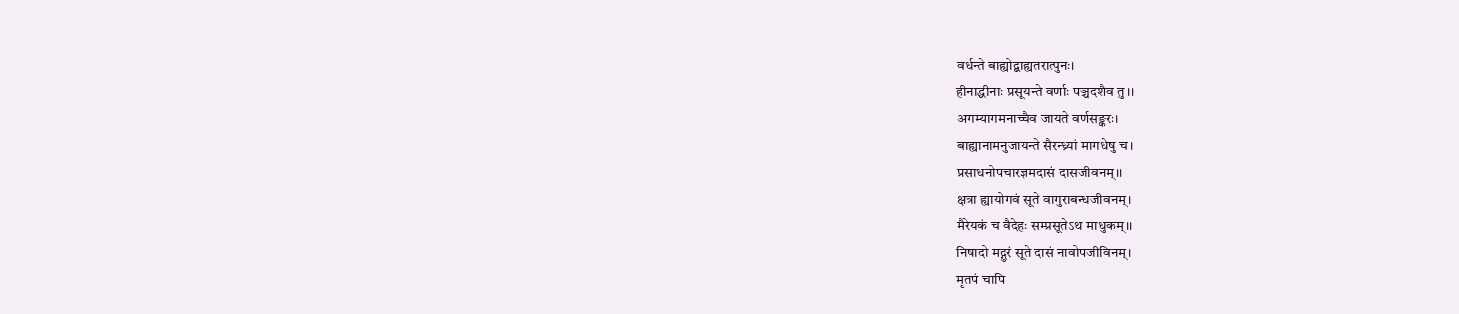वर्धन्ते बाह्योद्बाह्यतरात्पुनः।
हीनाद्धीनाः प्रसूयन्ते वर्णाः पञ्चदशैव तु।।
अगम्यागमनाच्चैव जायते वर्णसङ्करः।
बाह्यानामनुजायन्ते सैरन्ध्र्यां मागधेषु च।
प्रसाधनोपचारज्ञमदासं दासजीवनम्।।
क्षत्रा ह्यायोगवं सूते वागुराबन्धजीवनम्।
मैरेयकं च वैदेहः सम्प्रसूतेऽथ माधुकम्।।
निषादो मद्गुरं सूते दासं नावोपजीविनम्।
मृतपं चापि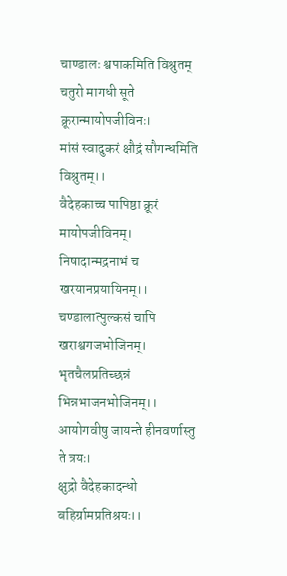चाण्डालः श्वपाकमिति विश्रुतम्
चतुरो मागधी सूते क्रूरान्मायोपजीविनः।
मांसं स्वादुकरं क्षौद्रं सौगन्धमिति विश्रुतम्।।
वैदेहकाच्च पापिष्ठा क्रूरं मायोपजीविनम्।
निषादान्मद्रनाभं च खरयानप्रयायिनम्।।
चण्डालात्पुल्कसं चापि खराश्वगजभोजिनम्।
भृतचैलप्रतिच्छन्नं भिन्नभाजनभोजिनम्।।
आयोगवीषु जायन्ते हीनवर्णास्तु ते त्रयः।
क्षुद्रो वैदेहकादन्धो बहिर्ग्रामप्रतिश्रयः।।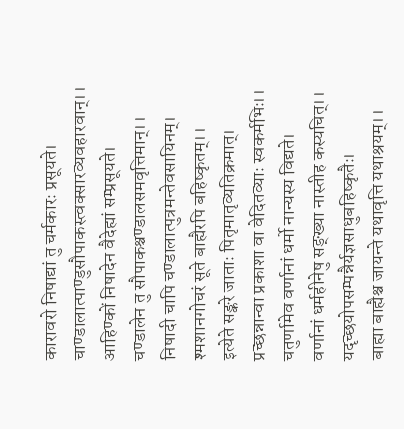कारावरो निषाद्यां तु चर्मकारः प्रसूयते।
चाण्डालात्पाण्डुसौपाकस्त्वक्सारव्यवहारवान्।।
आहिण्कों निषादेन वैदेह्यां सम्प्रसूयते।
चण्डालेन तु सौपाकश्चण्डालसमवृत्तिमान्।।
निषादी चापि चण्डालात्पुत्रमन्तेवसायिनम्।
श्मशानगोचरं सूते बाह्यैरपि बहिष्कृतम्।।
इत्येते सङ्करे जाताः पितृमातृव्यतिक्रमात्।
प्रच्छन्नान्वा प्रकाशा वा वेदितव्याः स्वकर्मभिः।।
चतुर्णामेव वर्णानां धर्मो नान्यस्य विद्यते।
वर्णानां धर्महीनेषु सङ्ख्या नास्तीह कस्यचित्।।
यदृच्छयोपसम्पन्नैर्यज्ञसाधुबहिष्कृतैः।
बाह्या बाह्यैश्च जायन्ते यथावृत्ति यथाश्रयम्।।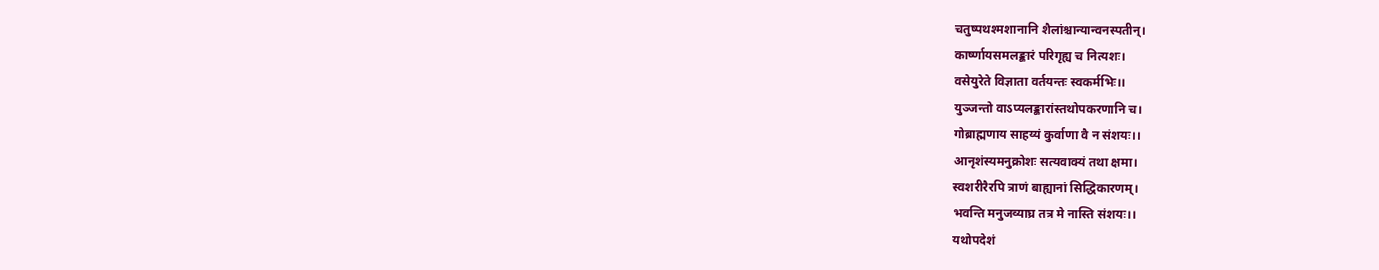चतुष्पथश्मशानानि शैलांश्चान्यान्वनस्पतीन्।
कार्ष्णायसमलङ्कारं परिगृह्य च नित्यशः।
वसेयुरेते विज्ञाता वर्तयन्तः स्वकर्मभिः।।
युञ्जन्तो वाऽप्यलङ्कारांस्तथोपकरणानि च।
गोब्राह्मणाय साहय्यं कुर्वाणा वै न संशयः।।
आनृशंस्यमनुक्रोशः सत्यवाक्यं तथा क्षमा।
स्वशरीरैरपि त्राणं बाह्यानां सिद्धिकारणम्।
भवन्ति मनुजव्याघ्र तत्र मे नास्ति संशयः।।
यथोपदेशं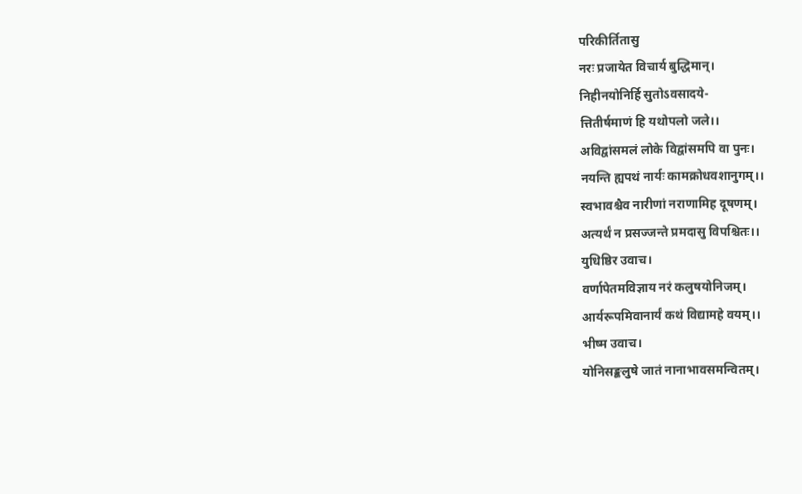परिकीर्तितासु
नरः प्रजायेत विचार्य बुद्धिमान्।
निहीनयोनिर्हि सुतोऽवसादये-
त्तितीर्षमाणं हि यथोपलो जले।।
अविद्वांसमलं लोके विद्वांसमपि वा पुनः।
नयन्ति ह्यपथं नार्यः कामक्रोधवशानुगम्।।
स्वभावश्चैव नारीणां नराणामिह दूषणम्।
अत्यर्थं न प्रसज्जन्ते प्रमदासु विपश्चितः।।
युधिष्ठिर उवाच।
वर्णापेतमविज्ञाय नरं कलुषयोनिजम्।
आर्यरूपमिवानार्यं कथं विद्यामहे वयम्।।
भीष्म उवाच।
योनिसङ्कलुषे जातं नानाभावसमन्वितम्।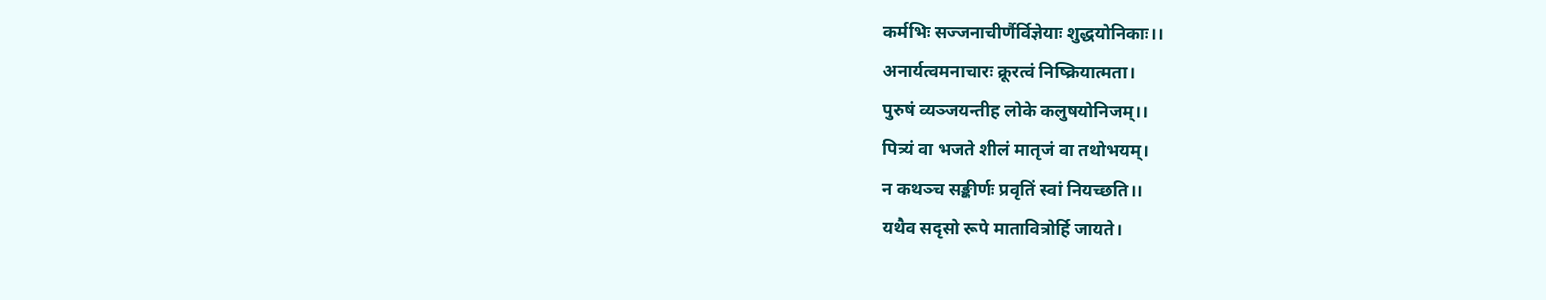कर्मभिः सज्जनाचीर्णैर्विज्ञेयाः शुद्धयोनिकाः।।
अनार्यत्वमनाचारः क्रूरत्वं निष्क्रियात्मता।
पुरुषं व्यञ्जयन्तीह लोके कलुषयोनिजम्।।
पित्र्यं वा भजते शीलं मातृजं वा तथोभयम्।
न कथञ्च सङ्कीर्णः प्रवृतिं स्वां नियच्छति।।
यथैव सदृसो रूपे मातावित्रोर्हि जायते।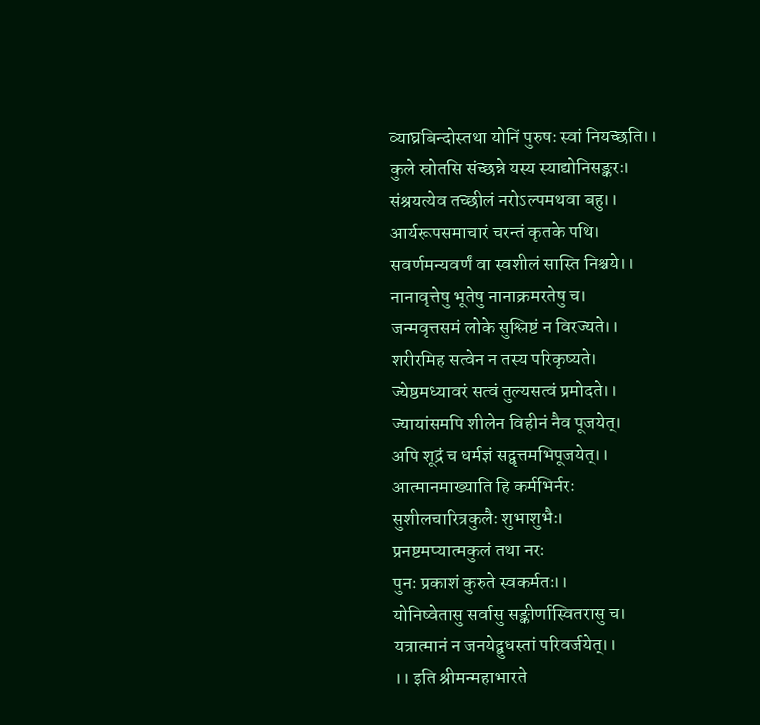व्याघ्रबिन्दोस्तथा योनिं पुरुषः स्वां नियच्छति।।
कुले स्रोतसि संच्छन्ने यस्य स्याद्योनिसङ्करः।
संश्रयत्येव तच्छीलं नरोऽल्पमथवा बहु।।
आर्यरूपसमाचारं चरन्तं कृतके पथि।
सवर्णमन्यवर्णं वा स्वशीलं सास्ति निश्चये।।
नानावृत्तेषु भूतेषु नानाक्रमरतेषु च।
जन्मवृत्तसमं लोके सुश्लिष्टं न विरज्यते।।
शरीरमिह सत्वेन न तस्य परिकृष्यते।
ज्येष्ठमध्यावरं सत्वं तुल्यसत्वं प्रमोदते।।
ज्यायांसमपि शीलेन विहीनं नैव पूजयेत्।
अपि शूद्रं च धर्मज्ञं सद्वृत्तमभिपूजयेत्।।
आत्मानमाख्याति हि कर्मभिर्नरः
सुशीलचारित्रकुलैः शुभाशुभैः।
प्रनष्टमप्यात्मकुलं तथा नरः
पुनः प्रकाशं कुरुते स्वकर्मतः।।
योनिष्वेतासु सर्वासु सङ्कीर्णास्वितरासु च।
यत्रात्मानं न जनयेद्बुधस्तां परिवर्जयेत्।।
।। इति श्रीमन्महाभारते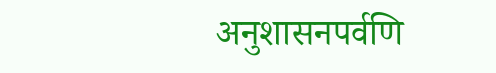अनुशासनपर्वणि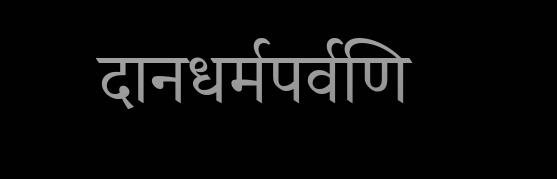दानधर्मपर्वणि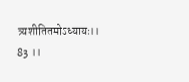त्र्यशीतितमोऽध्यायः।। 83 ।।